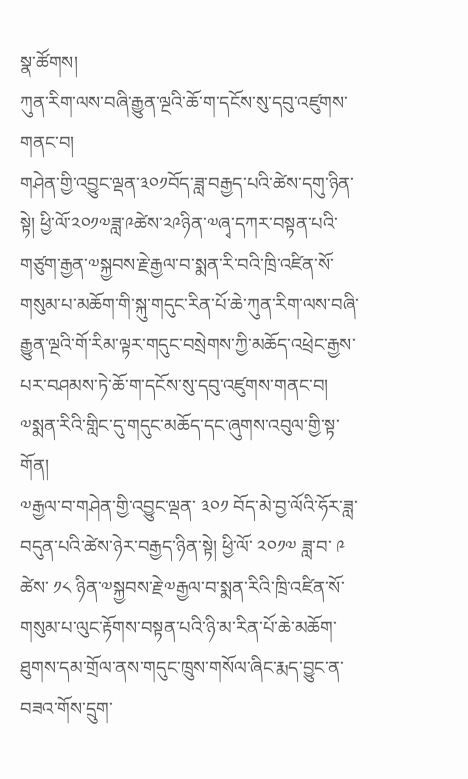སྣ་ཚོགས།
ཀུན་རིག་ལས་བཞི་རྒྱུན་ལྔའི་ཆོ་ག་དངོས་སུ་དབུ་འཛུགས་གནང་བ།
གཤེན་གྱི་འབྱུང་ལྡན་༣༠༡བོད་ཟླ་བརྒྱད་པའི་ཚེས་དགུ་ཉིན་སྟེ། ཕྱི་ལོ་༢༠༡༧ཟླ་༩ཚེས་༢༩ཉིན་༧ཞྭ་དཀར་བསྟན་པའི་གཙུག་རྒྱན་༧སྐྱབས་རྗེ་རྒྱལ་བ་སྨན་རི་བའི་ཁྲི་འཛིན་སོ་གསུམ་པ་མཆོག་གི་སྐུ་གདུང་རིན་པོ་ཆེ་ཀུན་རིག་ལས་བཞི་རྒྱུན་ལྔའི་གོ་རིམ་ལྟར་གདུང་བསྲེགས་ཀྱི་མཆོད་འཕྲེང་རྒྱས་པར་བཤམས་ཏེ་ཆོ་ག་དངོས་སུ་དབུ་འཛུགས་གནང་བ།
༧སྨན་རིའི་གླིང་དུ་གདུང་མཆོད་དང་ཞུགས་འབུལ་གྱི་སྟ་གོན།
༧རྒྱལ་བ་གཤེན་གྱི་འབྱུང་ལྡན་ ༣༠༡ བོད་མེ་བྱ་ལོའི་ཧོར་ཟླ་བདུན་པའི་ཚེས་ཉེར་བརྒྱད་ཉིན་སྟེ། ཕྱི་ལོ་ ༢༠༡༧ ཟླ་བ་ ༩ ཚེས་ ༡༨ ཉིན་༧སྐྱབས་རྗེ་༧རྒྱལ་བ་སྨན་རིའི་ཁྲི་འཛིན་སོ་གསུམ་པ་ལུང་རྟོགས་བསྟན་པའི་ཉི་མ་རིན་པོ་ཆེ་མཆོག་ཐུགས་དམ་གྲོལ་ནས་གདུང་ཁྲུས་གསོལ་ཞིང་རྨད་བྱུང་ན་བཟའ་གོས་དྲུག་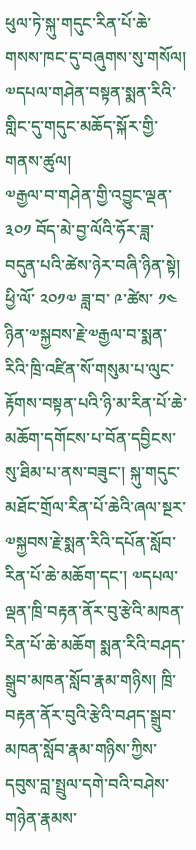ཕུལ་ཏེ་སྐུ་གདུང་རིན་པོ་ཆེ་གསས་ཁང་དུ་བཞུགས་སུ་གསོལ།
༧དཔལ་གཤེན་བསྟན་སྨན་རིའི་གླིང་དུ་གདུང་མཆོད་སྐོར་གྱི་གནས་ཚུལ།
༧རྒྱལ་བ་གཤེན་གྱི་འབྱུང་ལྡན་ ༣༠༡ བོད་མེ་བྱ་ལོའི་ཧོར་ཟླ་བདུན་པའི་ཚེས་ཉེར་བཞི་ཉིན་སྟེ། ཕྱི་ལོ་ ༢༠༡༧ ཟླ་བ་ ༩་ཚེས་ ༡༤ ཉིན་༧སྐྱབས་རྗེ་༧རྒྱལ་བ་སྨན་རིའི་ཁྲི་འཛིན་སོ་གསུམ་པ་ལུང་རྟོགས་བསྟན་པའི་ཉི་མ་རིན་པོ་ཆེ་མཆོག་དགོངས་པ་བོན་དབྱིངས་སུ་ཐིམ་པ་ནས་བཟུང་། སྐུ་གདུང་མཐོང་གྲོལ་རིན་པོ་ཆེའི་ཞལ་སྔར་༧སྐྱབས་རྗེ་སྨན་རིའི་དཔོན་སློབ་རིན་པོ་ཆེ་མཆོག་དང་། ༧དཔལ་ལྡན་ཁྲི་བརྟན་ནོར་བུ་རྩེའི་མཁན་རིན་པོ་ཆེ་མཆོག སྨན་རིའི་བཤད་སྒྲུབ་མཁན་སློབ་རྣམ་གཉིས། ཁྲི་བརྟན་ནོར་བུའི་རྩེའི་བཤད་སྒྲུབ་མཁན་སློབ་རྣམ་གཉིས་ཀྱིས་དབུས་བླ་སྤྲུལ་དགེ་བའི་བཤེས་གཉེན་རྣམས་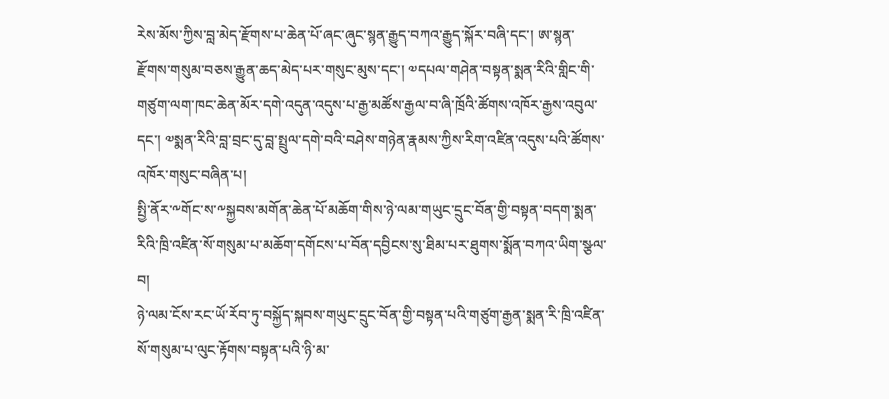རེས་མོས་ཀྱིས་བླ་མེད་རྫོགས་པ་ཆེན་པོ་ཞང་ཞུང་སྙན་རྒྱུད་བཀའ་རྒྱུད་སྐོར་བཞི་དང་། ཨ་སྙན་རྫོགས་གསུམ་བཅས་རྒྱུན་ཆད་མེད་པར་གསུང་མུས་དང་། ༧དཔལ་གཤེན་བསྟན་སྨན་རིའི་གླིང་གི་གཙུག་ལག་ཁང་ཆེན་མོར་དགེ་འདུན་འདུས་པ་རྒྱ་མཚོས་རྒྱལ་བ་ཞི་ཁྲོའི་ཚོགས་འཁོར་རྒྱས་འབུལ་དང་། ༧སྨན་རིའི་བླ་བྲང་དུ་བླ་སྤྲུལ་དགེ་བའི་བཤེས་གཉེན་རྣམས་ཀྱིས་རིག་འཛིན་འདུས་པའི་ཚོགས་འཁོར་གསུང་བཞིན་པ།
སྤྱི་ནོར་༸གོང་ས་༸སྐྱབས་མགོན་ཆེན་པོ་མཆོག་གིས་ཉེ་ལམ་གཡུང་དྲུང་བོན་གྱི་བསྟན་བདག་སྨན་རིའི་ཁྲི་འཛིན་སོ་གསུམ་པ་མཆོག་དགོངས་པ་བོན་དབྱིངས་སུ་ཐིམ་པར་ཐུགས་སྨོན་བཀའ་ཡིག་སྩལ་བ།
ཉེ་ལམ་ངོས་རང་ཡོ་རོབ་ཏུ་བསྐྱོད་སྐབས་གཡུང་དྲུང་བོན་གྱི་བསྟན་པའི་གཙུག་རྒྱན་སྨན་རི་ཁྲི་འཛིན་སོ་གསུམ་པ་ལུང་རྟོགས་བསྟན་པའི་ཉི་མ་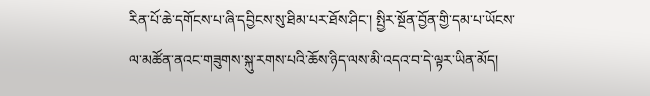རིན་པོ་ཆེ་དགོངས་པ་ཞི་དབྱིངས་སུ་ཐིམ་པར་ཐོས་ཤིང་། སྤྱིར་སྔོན་བྱོན་གྱི་དམ་པ་ཡོངས་ལ་མཚོན་ནའང་གཟུགས་སྐུ་རགས་པའི་ཆོས་ཉིད་ལས་མི་འདའ་བ་དེ་ལྟར་ཡིན་མོད།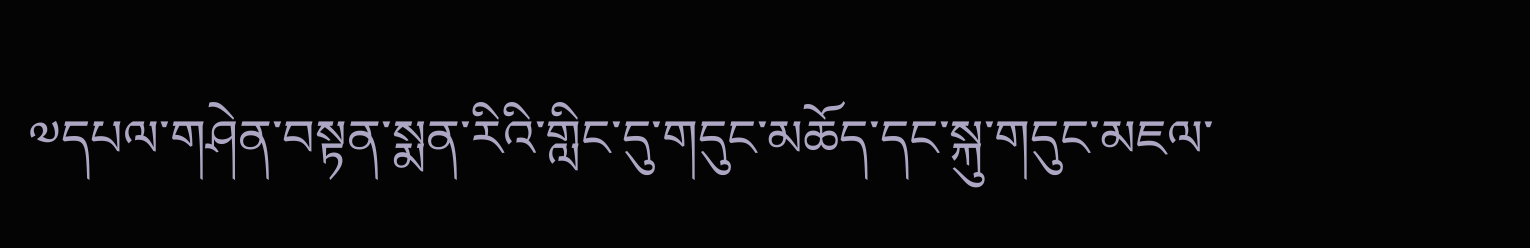༧དཔལ་གཤེན་བསྟན་སྨན་རིའི་གླིང་དུ་གདུང་མཆོད་དང་སྐུ་གདུང་མཇལ་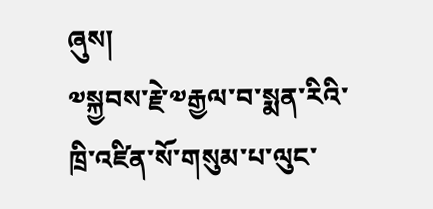ཞུས།
༧སྐྱབས་རྗེ་༧རྒྱལ་བ་སྨན་རིའི་ཁྲི་འཛིན་སོ་གསུམ་པ་ལུང་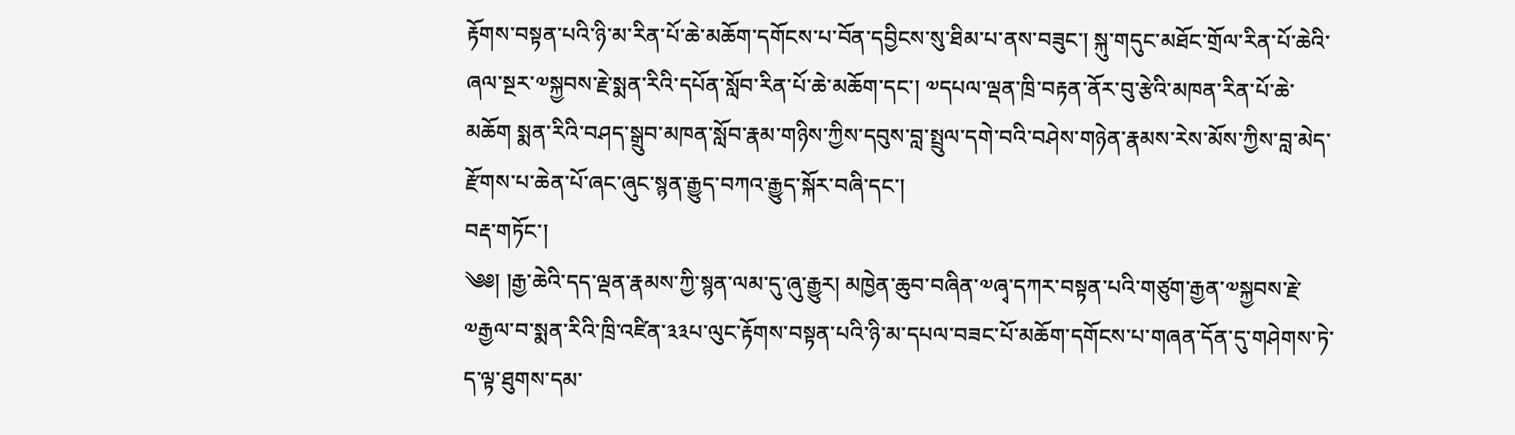རྟོགས་བསྟན་པའི་ཉི་མ་རིན་པོ་ཆེ་མཆོག་དགོངས་པ་བོན་དབྱིངས་སུ་ཐིམ་པ་ནས་བཟུང་། སྐུ་གདུང་མཐོང་གྲོལ་རིན་པོ་ཆེའི་ཞལ་སྔར་༧སྐྱབས་རྗེ་སྨན་རིའི་དཔོན་སློབ་རིན་པོ་ཆེ་མཆོག་དང་། ༧དཔལ་ལྡན་ཁྲི་བརྟན་ནོར་བུ་རྩེའི་མཁན་རིན་པོ་ཆེ་མཆོག སྨན་རིའི་བཤད་སྒྲུབ་མཁན་སློབ་རྣམ་གཉིས་ཀྱིས་དབུས་བླ་སྤྲུལ་དགེ་བའི་བཤེས་གཉེན་རྣམས་རེས་མོས་ཀྱིས་བླ་མེད་རྫོགས་པ་ཆེན་པོ་ཞང་ཞུང་སྙན་རྒྱུད་བཀའ་རྒྱུད་སྐོར་བཞི་དང་།
བརྡ་གཏོང་།
༄༅། །རྒྱ་ཆེའི་དད་ལྡན་རྣམས་ཀྱི་སྙན་ལམ་དུ་ཞུ་རྒྱུར། མཁྱེན་ཆུབ་བཞིན་༧ཞྭ་དཀར་བསྟན་པའི་གཙུག་རྒྱན་༧སྐྱབས་རྗེ་༧རྒྱལ་བ་སྨན་རིའི་ཁྲི་འཛིན་༣༣པ་ལུང་རྟོགས་བསྟན་པའི་ཉི་མ་དཔལ་བཟང་པོ་མཆོག་དགོངས་པ་གཞན་དོན་དུ་གཤེགས་ཏེ་ད་ལྟ་ཐུགས་དམ་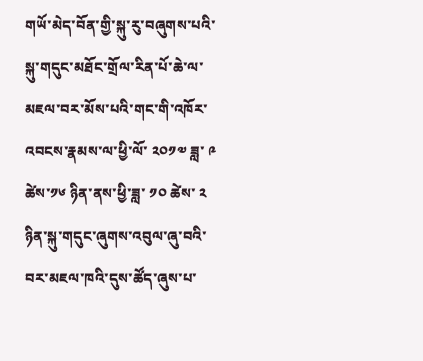གཡོ་མེད་བོན་གྱི་སྐུ་རུ་བཞུགས་པའི་སྐུ་གདུང་མཐོང་གྲོལ་རིན་པོ་ཆེ་ལ་མཇལ་བར་མོས་པའི་གང་གི་འཁོར་འབངས་རྣམས་ལ་ཕྱི་ལོ་ ༢༠༡༧ ཟླ་ ༩ ཚེས་༡༦ ཉིན་ནས་ཕྱི་ཟླ་ ༡༠ ཚེས་ ༢ ཉིན་སྐུ་གདུང་ཞུགས་འབུལ་ཞུ་བའི་བར་མཇལ་ཁའི་དུས་ཚོད་ཞུས་པ་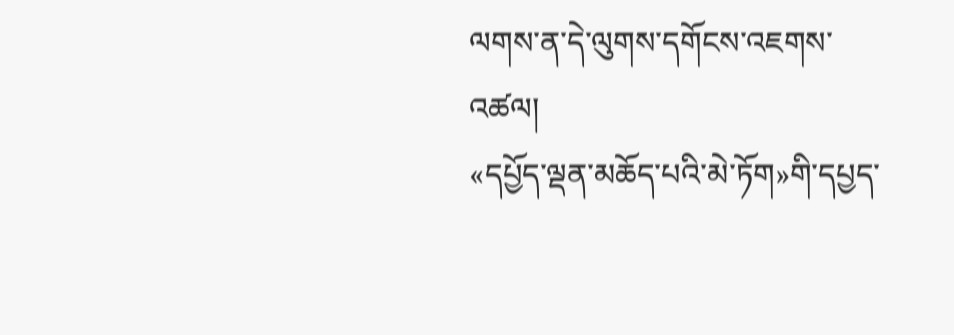ལགས་ན་དེ་ལུགས་དགོངས་འཇགས་འཚལ།
«དཔྱོད་ལྡན་མཆོད་པའི་མེ་ཏོག»གི་དཔྱད་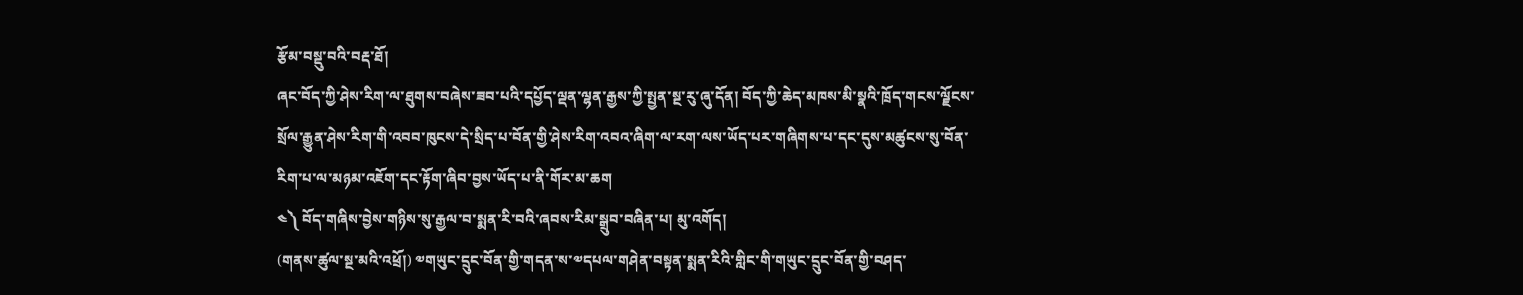རྩོམ་བསྡུ་བའི་བརྡ་ཐོ།
ཞང་བོད་ཀྱི་ཤེས་རིག་ལ་ཐུགས་བཞེས་ཟབ་པའི་དཔྱོད་ལྡན་ལྷན་རྒྱས་ཀྱི་སྤྱན་སྔ་རུ་ཞུ་དོན། བོད་ཀྱི་ཆེད་མཁས་མི་སྣའི་ཁྲོད་གངས་ལྗོངས་སྲོལ་རྒྱུན་ཤེས་རིག་གི་འབབ་ཁུངས་དེ་སྲིད་པ་བོན་གྱི་ཤེས་རིག་འབའ་ཞིག་ལ་རག་ལས་ཡོད་པར་གཞིགས་པ་དང་དུས་མཚུངས་སུ་བོན་རིག་པ་ལ་མཉམ་འཇོག་དང་རྟོག་ཞིབ་བྱས་ཡོད་པ་ནི་གོར་མ་ཆག
༤༽ བོད་གཞིས་བྱེས་གཉིས་སུ་རྒྱལ་བ་སྨན་རི་བའི་ཞབས་རིམ་སྒྲུབ་བཞིན་པ། མུ་འགོད།
(གནས་ཚུལ་སྔ་མའི་འཕྲོ།) ༧གཡུང་དྲུང་བོན་གྱི་གདན་ས་༧དཔལ་གཤེན་བསྟན་སྨན་རིའི་གླིང་གི་གཡུང་དྲུང་བོན་གྱི་བཤད་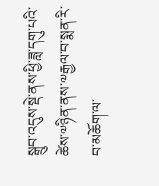སྒྲུབ་འདུས་སྡེ་ནས་ཕྱི་ཟླ་དགུ་པའི་ཚེས་༧ཉིན་ནས་༧རྒྱལ་བ་སྨན་རི་བ་མཆོག་ལ་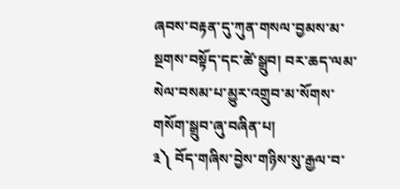ཞབས་བརྟན་དུ་ཀུན་གསལ་བྱམས་མ་སྔགས་བསྟོད་དང་ཚེ་སྒྲུབ། བར་ཆད་ལམ་སེལ་བསམ་པ་མྱུར་འགྲུབ་མ་སོགས་གསོག་སྒྲུབ་ཞུ་བཞིན་པ།
༣༽ བོད་གཞིས་བྱེས་གཉིས་སུ་རྒྱལ་བ་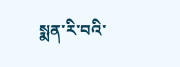སྨན་རི་བའི་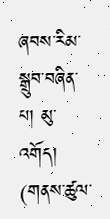ཞབས་རིམ་སྒྲུབ་བཞིན་པ། མུ་འགོད།
(གནས་ཚུལ་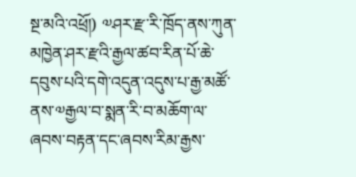སྔ་མའི་འཕྲོ།) ༧ཤར་རྫ་རི་ཁྲོད་ནས་ཀུན་མཁྱེན་ཤར་རྫའི་རྒྱལ་ཚབ་རིན་པོ་ཆེ་དབུས་པའི་དགེ་འདུན་འདུས་པ་རྒྱ་མཚོ་ནས་༧རྒྱལ་བ་སྨན་རི་བ་མཆོག་ལ་ཞབས་བརྟན་དང་ཞབས་རིམ་རྒྱས་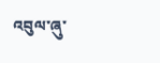འབུལ་ཞུ་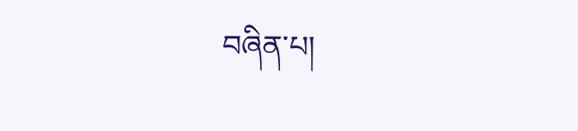བཞིན་པ།